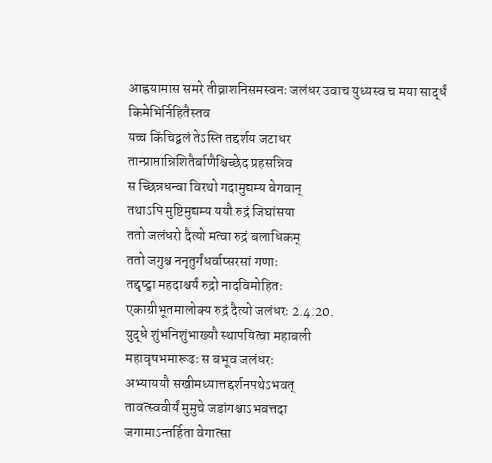आह्वयामास समरे तीव्राशनिसमस्वनः जलंधर उवाच युध्यस्व च मया सार्द्धं किमेभिर्निहितैस्तव
यच्च किंचिद्बलं तेऽस्ति तद्दर्शय जटाधर
तान्प्राप्तान्निशितैर्बाणैश्चिच्छेद प्रहसन्निव
स च्छिन्नधन्वा विरथो गदामुद्यम्य वेगवान्
तथाऽपि मुष्टिमुद्यम्य ययौ रुद्रं जिघांसया
ततो जलंधरो दैत्यो मत्वा रुद्रं बलाधिकम्
ततो जगुश्च ननृतुर्गंधर्वाप्सरसां गणाः
तद्दृष्ट्वा महदाश्चर्यं रुद्रो नादविमोहितः
एकाग्रीभूतमालोक्य रुद्रं दैत्यो जलंधरः 2.4.20.
युद्धे शुंभनिशुंभाख्यौ स्थापयित्वा महाबली
महावृषभमारूढः स बभूव जलंधरः
अभ्याययौ सखीमध्यात्तद्दर्शनपथेऽभवत्
तावत्स्ववीर्यं मुमुचे जडांगश्चाऽभवत्तदा
जगामाऽन्तर्हिता वेगात्सा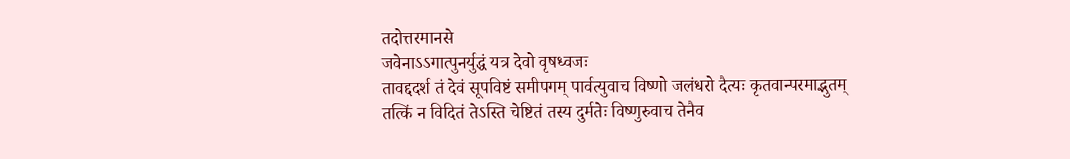तदोत्तरमानसे
जवेनाऽऽगात्पुनर्युद्धं यत्र देवो वृषध्वजः
तावद्ददर्श तं देवं सूपविष्टं समीपगम् पार्वत्युवाच विष्णो जलंधरो दैत्यः कृतवान्परमाद्भुतम्
तत्किं न विदितं तेऽस्ति चेष्टितं तस्य दुर्मतेः विष्णुरुवाच तेनैव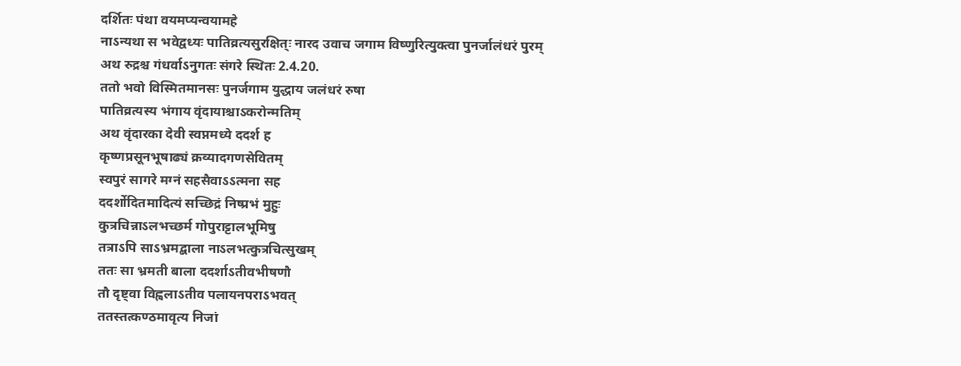दर्शितः पंथा वयमप्यन्वयामहे
नाऽन्यथा स भवेद्वध्यः पातिव्रत्यसुरक्षित्ः नारद उवाच जगाम विष्णुरित्युक्त्वा पुनर्जालंधरं पुरम्
अथ रुद्रश्च गंधर्वाऽनुगतः संगरे स्थितः 2.4.20.
ततो भवो विस्मितमानसः पुनर्जगाम युद्धाय जलंधरं रुषा
पातिव्रत्यस्य भंगाय वृंदायाश्चाऽकरोन्मतिम्
अथ वृंदारका देवी स्वप्नमध्ये ददर्श ह
कृष्णप्रसूनभूषाढ्यं क्रव्यादगणसेवितम्
स्वपुरं सागरे मग्नं सहसैवाऽऽत्मना सह
ददर्शोदितमादित्यं सच्छिद्रं निष्प्रभं मुहुः
कुत्रचिन्नाऽलभच्छर्म गोपुराट्टालभूमिषु
तत्राऽपि साऽभ्रमद्बाला नाऽलभत्कुत्रचित्सुखम्
ततः सा भ्रमती बाला ददर्शाऽतीवभीषणौ
तौ दृष्ट्वा विह्वलाऽतीव पलायनपराऽभवत्
ततस्तत्कण्ठमावृत्य निजां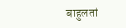बाहुलतां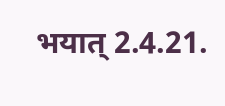भयात् 2.4.21.